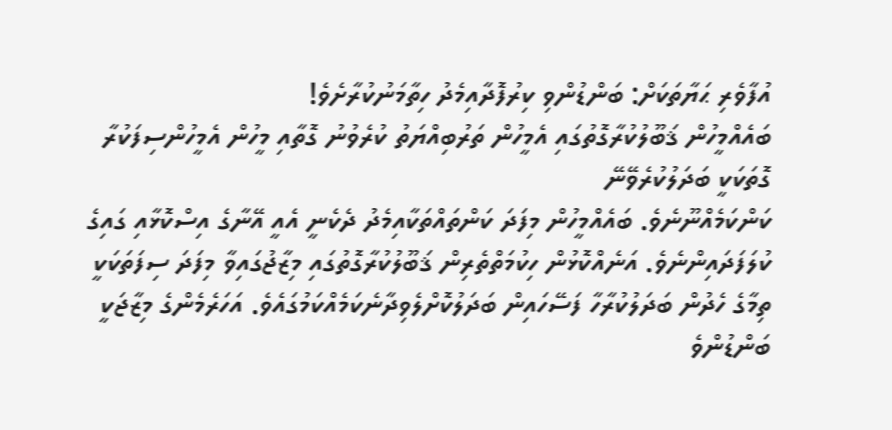އުފާވެރި ޙަޔާތަކަށް: ބަންޑުންވި ކިރުފޮދާއިމެދު ހިތާމަނުކުރާށެވެ!
ބައެއްމީހުން ޤަބޫލުކުރާގޮތުގައި އެމީހުން ތަރުބިއްޔަތު ކުރެވުނު ގޮތާއި މީހުން އެމީހުންސިފަކުރާ ގޮތަކަކީ ބަދަލުކުރެވޭނޭ
ކަންކަމެއްނޫނެވެ. ބައެއްމީހުން މިފަދަ ކަންތައްތަކާއިމެދު ދެކެނީ އެއީ އޭނާގެ އިސްކޮޅާއި ގައިގެ ކުލަފަދައިންނެވެ. އަނެއްކޮޅުން ހިކުމަތްތެރިން ޤަބޫލުކުރާގޮތުގައި މިޒާޖުގައިވާ މިފަދަ ސިފަތަކަކީ ތިމާގެ ހެދުން ބަދަލުކުރާހާ ފަސޭހައިން ބަދަލުކޮށްލެވިދާނެކަމެއްކަމުގައެވެ. އަހަރެމެންގެ މިޒާޖަކީ ބަންޑުންވެ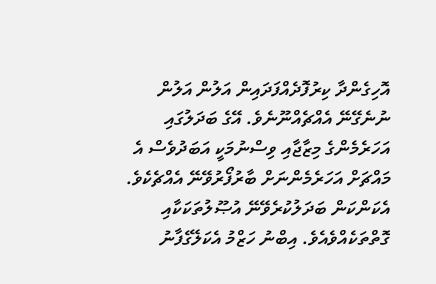އޮހިގެންދާ ކިރުފޮދެއްފަދައިން އަލުން އަލުން ނުނެގޭނޭ އެއްޗެއްނޫނެވެ. އޭގެ ބަދަލުގައި އަހަރެމެންގެ މިޒާޖާއި ވިސްނުމަކީ އަބަދުވެސް އެ މައްޗަށް އަހަރެމެންނަށް ބާރުފޯރުވޭނޭ އެއްޗެކެވެ. އެކަންކަން ބަދަލުކުރެވޭނޭ އުޞޫލުތަކަކާއި ގޮތްތަކެއްވެއެވެ. އިބްނު ހަޒްމު އެކަލޭގެފާނު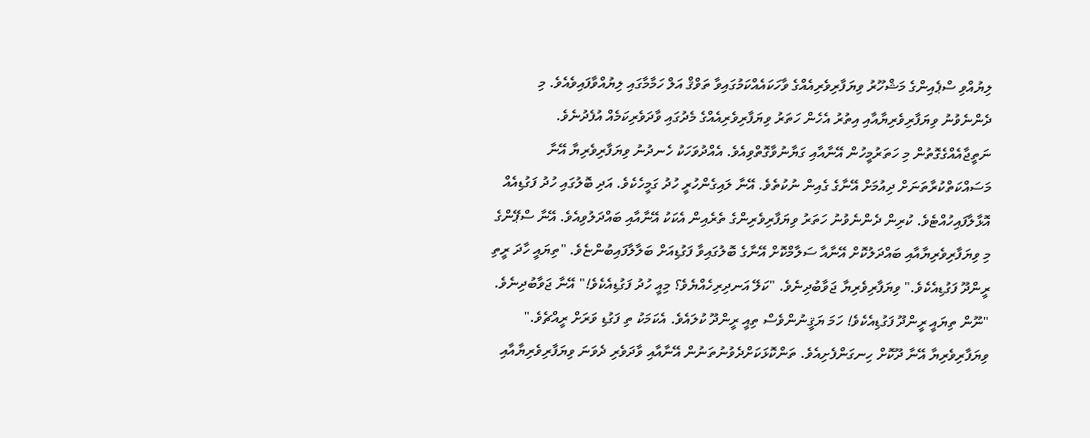ލިޔުއްވި ސްޕެއިންގެ މަޝްހޫރު ވިޔަފާރިވެރިއެއްގެ ވާހަކައެއްކަމުގައިވާ ތަވްޤް އަލް ހަމާމާގައި ލިޔުއްވާފައިވެއެވެ. މި ދެންނެވުނު ވިޔަފާރިވެރިޔާއާއި އިތުރު އެހެން ހަތަރު ވިޔަފާރިވެރިއެއްގެ މެދުގައި ވާދަވެރިކަމެއް އުފެދުނެވެ. ނަތީޖާއެއްގެގޮތުން މި ހަތަރުމީހުން އޭނާއާއި ގަޔާނުވާގޮތްވިއެވެ. އެއްދުވަހަކު ހެނދުނު ވިޔަފާރިވެރިޔާ އޭނާ މަސައްކަތްކުރާތަނަށް ދިއުމަށް އޭނާގެ ގެއިން ނުކުތެވެ. އޭނާ ލައިގެންހުރީ ހުދު ގަމީހެކެވެ. އަދި ބޮލުގައި ހުދު ފަގުޑިއެއް އޮޅާލާފައިހުއްޓެވެ. ކުރިން ދެންނެވުނު ހަތަރު ވިޔަފާރިވެރިންގެ ތެރެއިން އެކަކު އޭނާއާއި ބައްދަލުވިއެވެ. އޭނާ ސްޕޭންގެ މި ވިޔަފާރިވެރިޔާއާއި ބައްދަލުކޮށް އޭނާއާ ސަލާމްކޮށް އޭނާގެ ބޮލުގައިވާ ފަގުޑިއަށް ބަލާލާފައިބުންޏެވެ. "ތިޔައީ ހާދަ ރީތި ރީންދޫ ފަގުޑިއެކެވެ." ވިޔަފާރިވެރިޔާ ޖަވާބުދިނެވެ. "ކަލޭ އަނދިރިހެއްޔެވެ؟ މިއީ ހުދު ފަގުޑިއެކެވެ!" އޭނާ ޖަވާބުދިނެވެ. "ނޫން ތިޔައީ ރީންދޫ ފަގުޑިއެކެވެ! ހަމަ ޔަޤީނުންވެސް ތިއީ ރީންދޫ ކުލައެވެ. އެކަމަކު ތި ފަގުޑި ވަރަށް ރީއްޗެވެ." ވިޔަފާރިވެރިޔާ އޭނާ ދޫކޮށް ހިނގަންފެށިއެވެ. ތަންކޮޅަކަށްދެވުނުތަނުން އޭނާއާއި ވާދަވެރި ދެވަނަ ވިޔަފާރިވެރިޔާއާއި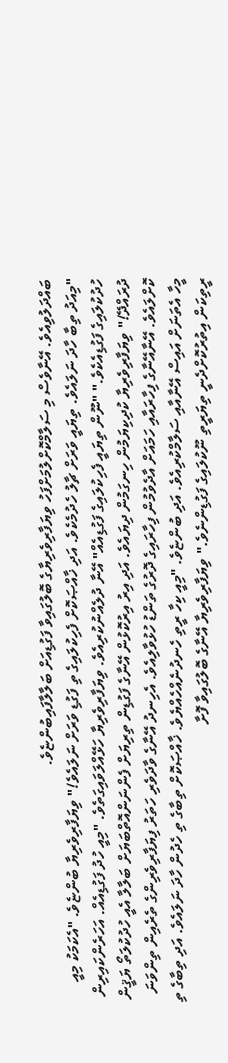ބައްދަލުވިއެވެ. އޭނާވެސް މި ސަލާމްކޮށްލުމަށްފަހު ވިޔަފާރިވެރިޔާގެ ބޮލުގައިވާ ފަގުޑިއަށް ބަލާލާފައިބުންޏެވެ.
"މިއަދު ތިބާ ހާދަ ނަލައެވެ. ތިޔައީ ވަރަށް ޗާލު ހެދުމެކެވެ. އަދި ޚާއްޞަކޮށް ފެހިކުލައިގެ ތި ފަގުޑި ވަރަށް ނަލައެވެ!" ވިޔަފާރިވެރިޔާ ބުންޏެވެ. "އެކަމަކު މިއީ ހުދުކުލައިގެ ފަގުޑިއެކެވެ." "ނޫން ތިޔައީ ފެހިކުލައިގެ ފަގުޑިއެއް" އޭނާ ދުލެއްނުކުރިއެވެ. ވިޔަފާރިވެރިޔާ ހަޅޭއްލަވައިގަތެވެ. "މިއީ ހުދު ފަގުޑިއެއް. އަހަރެންކައިރިން ދުރައްދޭ!" ވިޔަފާރިވެރިޔާ ކުދިކިޔަމުން ހިނގަމުން ދިޔައެވެ. އަދި އިރު އިރުކޮޅުން އޭނާގެ ފަގުޑިން ތިރިޔަށް ފެންނަންއޮތްބަޔަށް ބަލާލާ އެއީ ހުދުކުލަތޯ ޔަޤީން ކޮށްލައެވެ. އޭނާއޭނާގެ ފިހާރައާއި ހަމައަށް އާދެވުމުން ފިހާރައިގެ ދޮރުގެ ތަންޑު ހުޅުވާލިއެވެ. އެހިނދު އޭނާގެ ވާދަވެރި ހަތަރު ފިޔަފާރިވެރިންގެ ތެރެއިން ތިންވަނަ މީހާ އެތަނަށް އައިސް އޭނާއާއި ސަލާމްކުރިއެވެ. އަދި ބުންޏެވެ. "މިއީ ކިހާ ރީތި ހެނދުނެއްހެއްޔެވެ. ޚާއްޞަކޮށް ތިބާގެ ތި ހެދުން ހާދަ ނަލައެވެ. އަދި ތިބާގެ ތި ރީތިކަން އިތުރުކޮށްދެނީ ތިޔަރީތި ނޫކުލައިގެ ފަގުޑިންނެވެ." ވިޔަފާރިވެރިޔާ އޭނާގެ ބޮލުގައިވާ ފޮށާ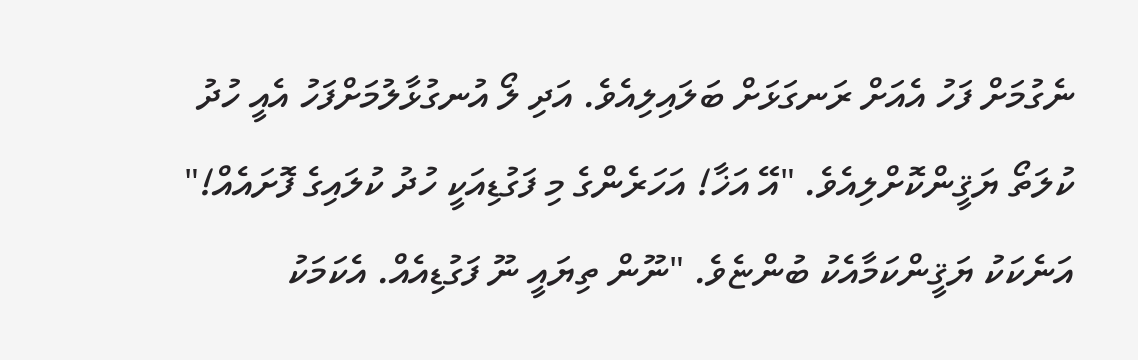ނެގުމަށް ފަހު އެއަށް ރަނގަޅަށް ބަލައިލިއެވެ. އަދި ލޯ އުނގުޅާލުމަށްފަހު އެއީ ހުދު ކުލަތޯ ޔަޤީންކޮށްލިއެވެ. "އޭ އަޚާ! އަހަރެންގެ މި ފަގުޑިއަކީ ހުދު ކުލައިގެ ފޮށައެއް!" އަނެކަކު ޔަޤީންކަމާއެކު ބުންޏެވެ. "ނޫން ތިޔައީ ނޫ ފަގުޑިއެއް. އެކަމަކު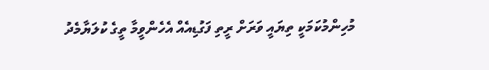މުހިންމުކަމަކީ ތިޔައީ ވަރަށް ރީތި ފަގުޑިއެއް އެހެންވީމާ ތީގެ ކުލަޔާމެދު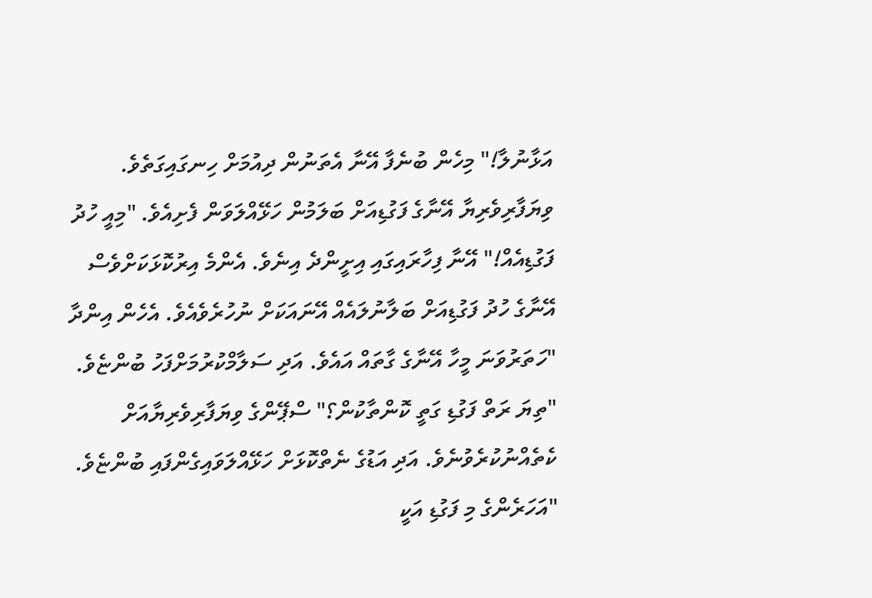އަޅާނުލާ!" މިހެން ބުނެފާ އޭނާ އެތަނުން ދިއުމަށް ހިނގައިގަތެވެ. ވިޔަފާރިވެރިޔާ އޭނާގެ ފަގުޑިއަށް ބަލަމުން ހަޅޭއްލަވަން ފެށިއެވެ. "މިއީ ހުދު ފަގުޑިއެއް!" އޭނާ ފިހާރައިގައި އިށީންދެ އިނެވެ. އެންމެ އިރުކޮޅަކަށްވެސް އޭނާގެ ހުދު ފަގުޑިއަށް ބަލާނުލައެއް އޭނައަކަށް ނުހުރެވެއެވެ. އެހެން އިންދާ "ހަތަރުވަނަ މީހާ އޭނާގެ ގާތައް އައެވެ. އަދި ސަލާމްކުރުމަށްފަހު ބުންޏެވެ. "ތިޔަ ރަތް ފަގުޑި ގަތީ ކޮންތާކުން؟" ސްޕޭންގެ ވިޔަފާރިވެރިޔާއަށް ކެތެއްނުކުރެވުނެވެ. އަދި އަޑުގެ ނެތްކޮޅަށް ހަޅޭއްލަވައިގެންފައި ބުންޏެވެ. "އަހަރެންގެ މި ފަގުޑި އަކީ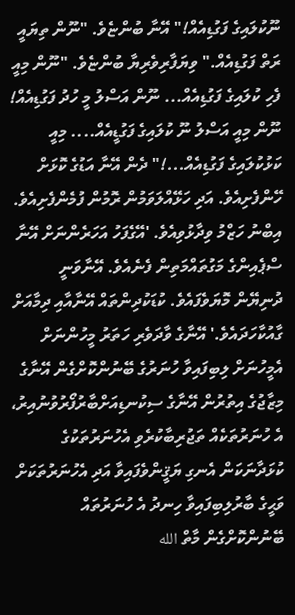ނޫކުލައިގެ ފަގުޑިއެއް!" އޭނާ ބުންޏެވެ. "ނޫން ތިޔައީ ރަތް ފަގުޑިއެއް." ވިޔަފާރިވެރިޔާ ބުންޏެވެ. "ނޫން މިއީ ފެހި ކުލައިގެ ފަގުޑިއެއް... ނޫން އަސްލު މީ ހުދު ފަގުޑިއެއް! ނޫން މިއީ އަސްލު ނޫ ކުލައިގެ ފަގުޑީއެއް.... މިއީ ކަޅުކުލައިގެ ފަގުޑިއެއް...!" ދެން އޭނާ އަޑުގެ ކޮޅަށް ހޭންފެށިއެވެ. އަދި ހަޅޭއްލަވަމުން ރޮމުން ފުމެންފެށިއެވެ. އިބްނު ހަޒްމު ވިދާޅުވިއެވެ. 'އޭގެފަހު އަހަރެންނަށް އޭނާ ސްޕެއިންގެ މަގުތައްމަތިން ފެނެއެވެ. އޭނާވަނީ ދުނިޔޭން މޮޔަވެފައެވެ. ކުޑަކުދިންތައް އޭނާއާއި ދިމާއަށް ގާއުކާހަދައެވެ.' އޭނާގެ ވާދަވެރި ހަތަރު މީހުންނަށް އެމީހުނަށް ލިބިފައިވާ ހުނަރުގެ ބޭނުންކޮށްގެން އޭނާގެ މިޒާޖުގެ އިތުރުން އޭނާގެ ސިކުނޑިއަށްބާރުފޯރުވުނުއިރު، އެ ހުނަރުތަކެއް ތަޖުރިބާކުރެވި އެހުނަރުތަކުގެ ކުޅަދާނަކަން އެނގި ޔަޤީންވެފައިވާ އަދި އެހުނަރުތަކަށް ވަޙީގެ ބާރުލިބިފައިވާ ހިނދު އެ ހުނަރުތައް ބޭނުންކޮށްގެން މާތް الله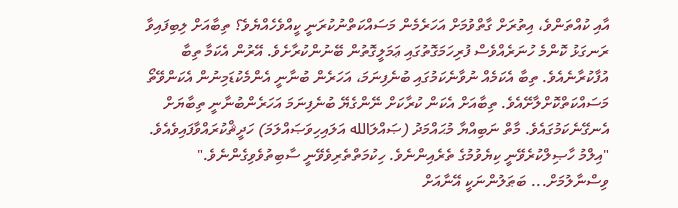އާއި ކުއްތަންވެ، އިތުރަށް ގާތްވުމަށް އަހަރެމެން މަސައްކަތްނުކުރަނީ ކީއްވެހެއްޔެވެ؟ ތިބާއަށް ލިބިފައިވާ ރަނގަޅު ކޮންމެ ހުނަރެއްވެސް ފުރިހަމަގޮތުގައި ޢަމަލީގޮތުން ބޭނުންކުރާށެވެ. އޭރުން އެކަމާ ތިބާ އުފާކުރާނެއެވެ. ތިބާ އެކަމެއް ނުވާނެކަމުގައި ބުނެފިނަމަ، އަހަރެން ބުނާނީ އެންމެކުޑަމިނުން އެކަންވޭތޯ މަސައްކަތްކޮށްލާށޭއެވެ. ތިބާއަށް އެކަން ކުރާކަށް ނޭންގެޔޭ ބުނެފިނަމަ އަހަރެންބުނާނީ ތިބާޔަށް އެނގޭނެކަމުގައެވެ. މާތް ނަބިއްޔާ މުޙައްމަދު (ޞައްލަالله އަލައިހިވަޞައްލަމަ) ހަދީޘްކުރައްވާފައިވެއެވެ. "އިލްމު ހާޞިލްކުރެވޭނީ ކިޔެވުމުގެ ތެރެއިންނެވެ. ހިކުމަތްތެރިވެވޭނީ ސާބިތުވެވިގެންނެވެ." ވިސްނާލުމަށް... ބަޠަލުންނަކީ އޭނާއަށް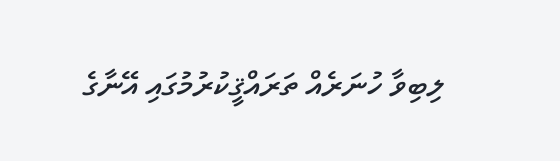ލިބިވާ ހުނަރެއް ތަރައްޤީކުރުމުގައި އޭނާގެ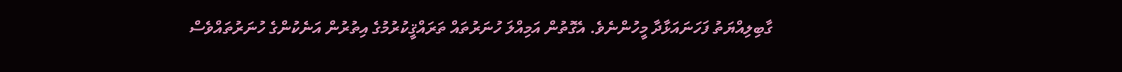ގާބިލިއްޔަތު ފަހަނައަޅާދާ މީހުންނެވެ. އެގޮތުން އަމިއްލަ ހުނަރުތައް ތަރައްޤީކުރުމުގެ އިތުރުން އަނެކުންގެ ހުނަރުތައްވެސް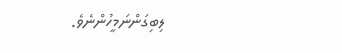ލިބިގަންނަމީހުންނެވެ.